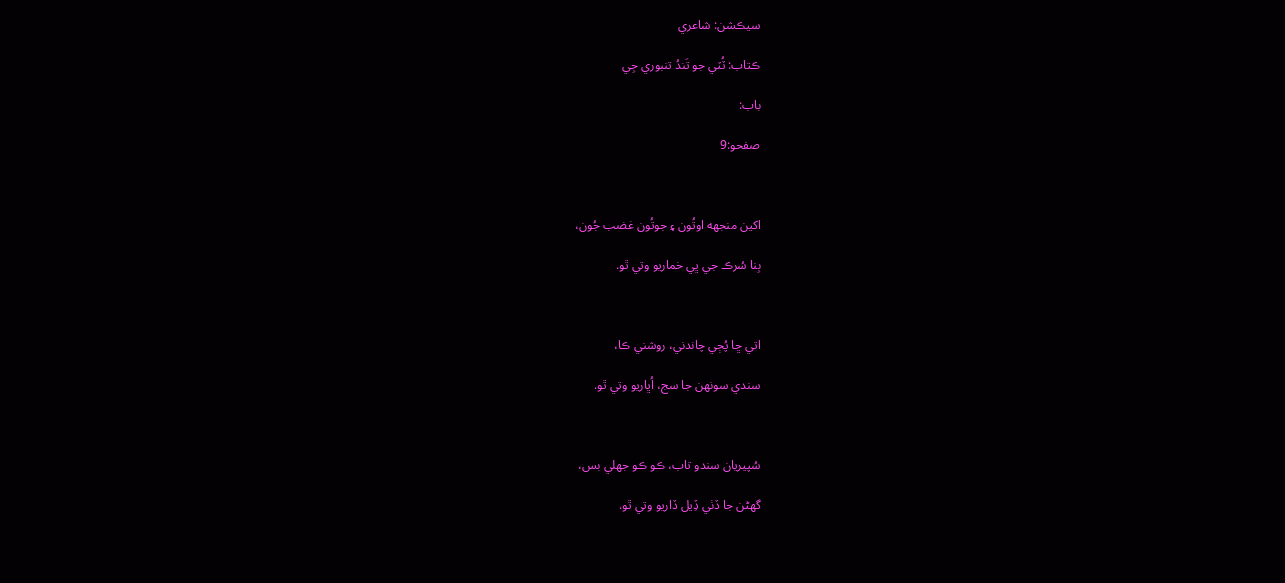سيڪشن: شاعري

ڪتاب: ٽُٽي جو تَندُ تنبوري جِي

باب:

صفحو:9



اکين منجهه اوتُون ۽ جوتُون غضب جُون،

بِنا سُرڪ جي ڀي خماريو وتي ٿو.



اتي ڇا پُڄي چاندني، روشني ڪا،

سندي سونهن جا سج، اُڀاريو وتي ٿو.



سُپيريان سندو تاب، ڪو ڪو جهلي بس،

گهڻن جا ڏٺي ڏِيل ڏاريو وتي ٿو.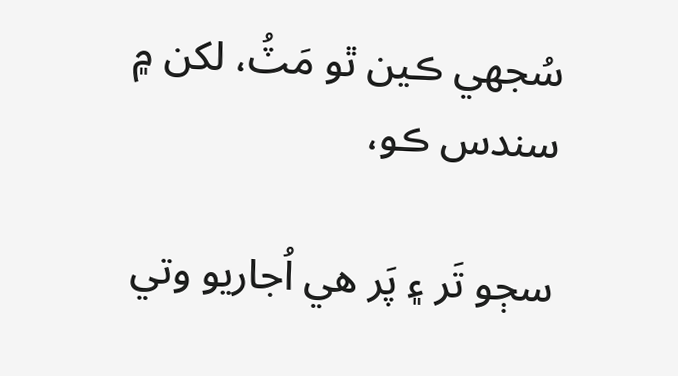سُجهي ڪين ٿو مَٽُ، لکن ۾ سندس ڪو،

سڄو تَر ۽ پَر هي اُجاريو وتي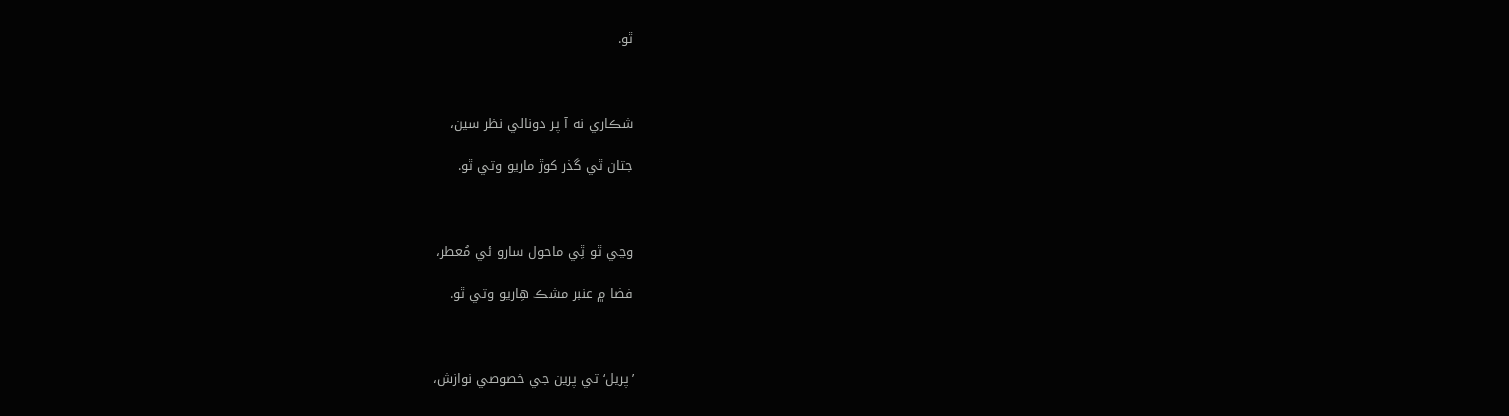ٿو.



شڪاري نه آ پر دونالي نظر سين،

جتان ٿي گذر کوڙ ماريو وتي ٿو.



وڃي ٿو ٿِي ماحول سارو ئي مُعطر،

فضا ۾ عنبر مشڪ هِاريو وتي ٿو.



’پريل‘ تي پرين جي خصوصي نوازش،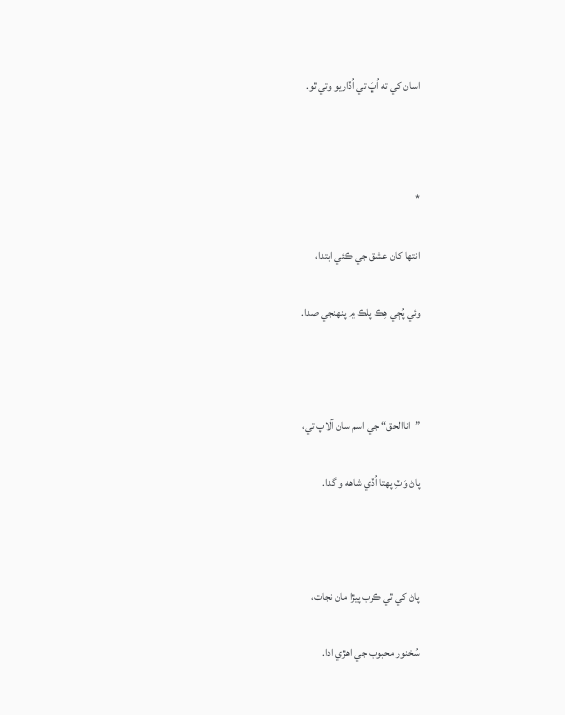اسان کي ته اُڀَ تي اُڏاريو وتي ٿو.



*

انتها کان عشق جي ڪئي ابتدا،

وئي پُڄي هِڪ پلڪ ۾ پنهنجي صدا.



”اناالحق“ جي اسم سان آلاپ تي،

پاڻ وَٽِ پهتا اُڏي شاهه و گدا.



پاڻ کي ٿي ڪرب پيڙا مان نجات،

سُخنور محبوب جي اهڙي ادا.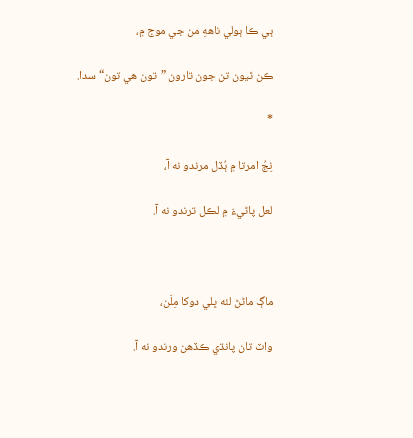ٻي ڪا ٻولي ناههِ من جي موج ۾،

ڪن ٿيون تن جون تارون ”تون هي تون“ سدا.

*

نِجُ امرتا ۾ ٻُڏل مرندو نه آ،

لعل پاڻيءَ ۾ لڪل ترندو نه آ.



ماڳ ماڻڻ لئه ڀلي دوکا مِلَن،

واٽ تان پانڌي ڪڏهن ورندو نه آ.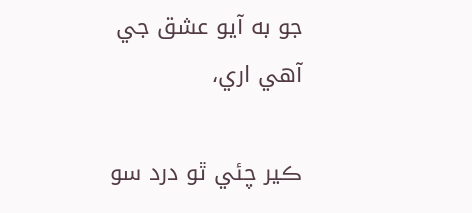جو به آيو عشق جي آهي اري،

ڪير چئي ٿو درد سو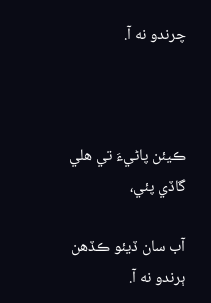چرندو نه آ.



ڪيئن پاڻيءَ تي هلي گاڏي پئي،

آب سان ڏيئو ڪڏهن ٻرندو نه آ.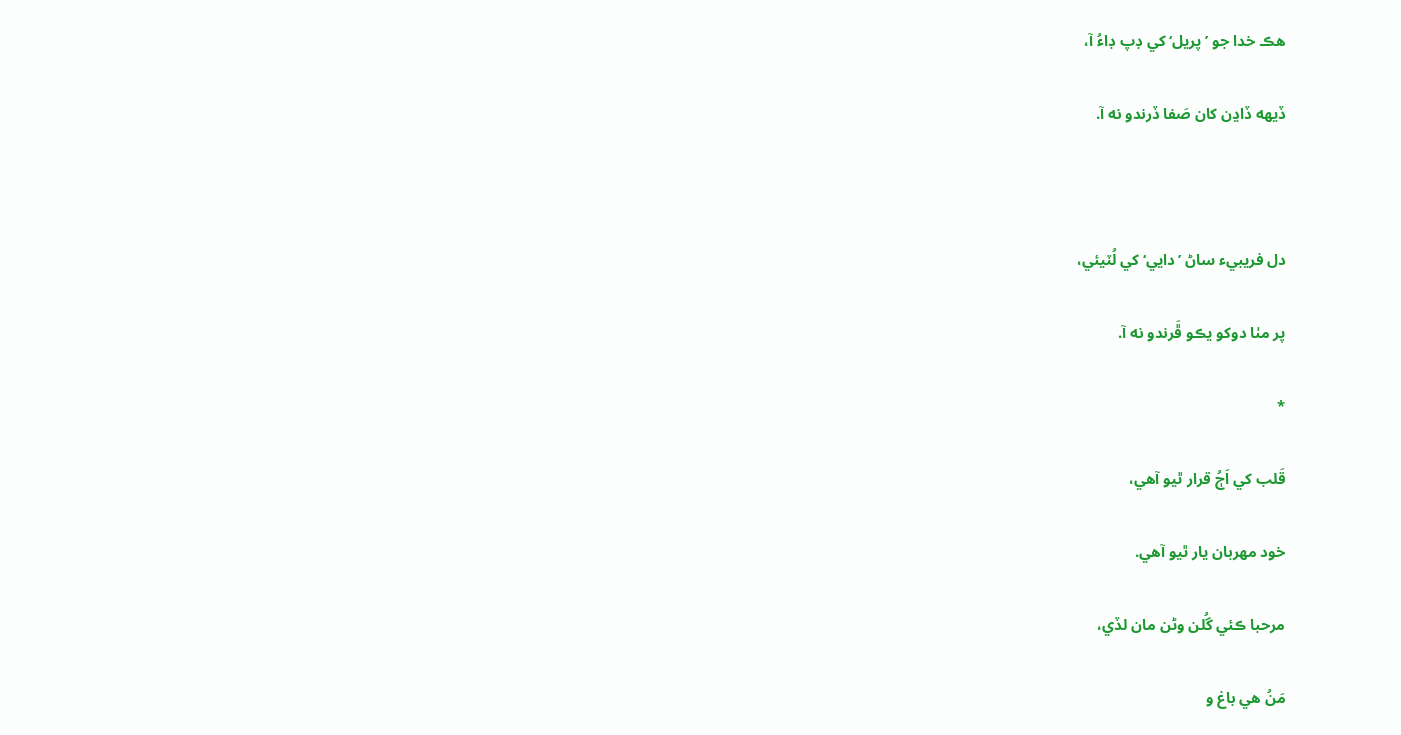هڪ خدا جو ’پريل‘ کي ڊپ ڊاءُ آ،

ڏيهه ڏاڍن کان صَفا ڏرندو نه آ.



دل فريبيء ساڻ ’دايي‘ کي لُٽيئي،

پر مٺا دوکو يڪو ڦَرندو نه آ.

*

قَلب کي اَڄُ قرار ٿيو آهي،

خود مهربان يار ٿيو آهي.

مرحبا ڪئي گُلن وڻن مان لڏي،

مَنُ هي باغ و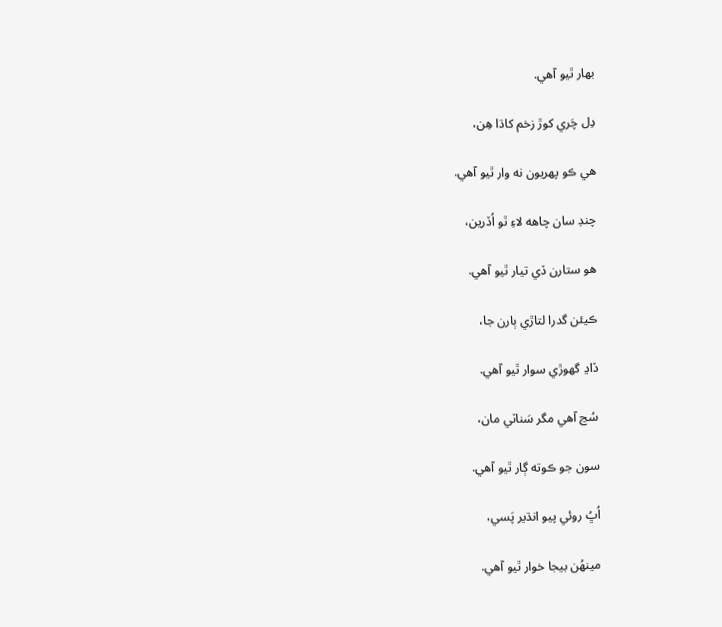بهار ٿيو آهي.

دِل چَري کوڙ زخم کاڌا هِن،

هي ڪو پهريون نه وار ٿيو آهي.

چنڊ سان چاهه لاءِ ٿو اُڏرين،

هو ستارن ڏي تيار ٿيو آهي.

ڪيئن گدرا لتاڙي ٻارن جا،

ڏاڍ گهوڙي سوار ٿيو آهي.

سُڃ آهي مگر سَناٽي مان،

سون جو ڪوته ڳار ٿيو آهي.

اُڀُ روئي پيو انڌير پَسي،

مينهُن بيجا خوار ٿيو آهي.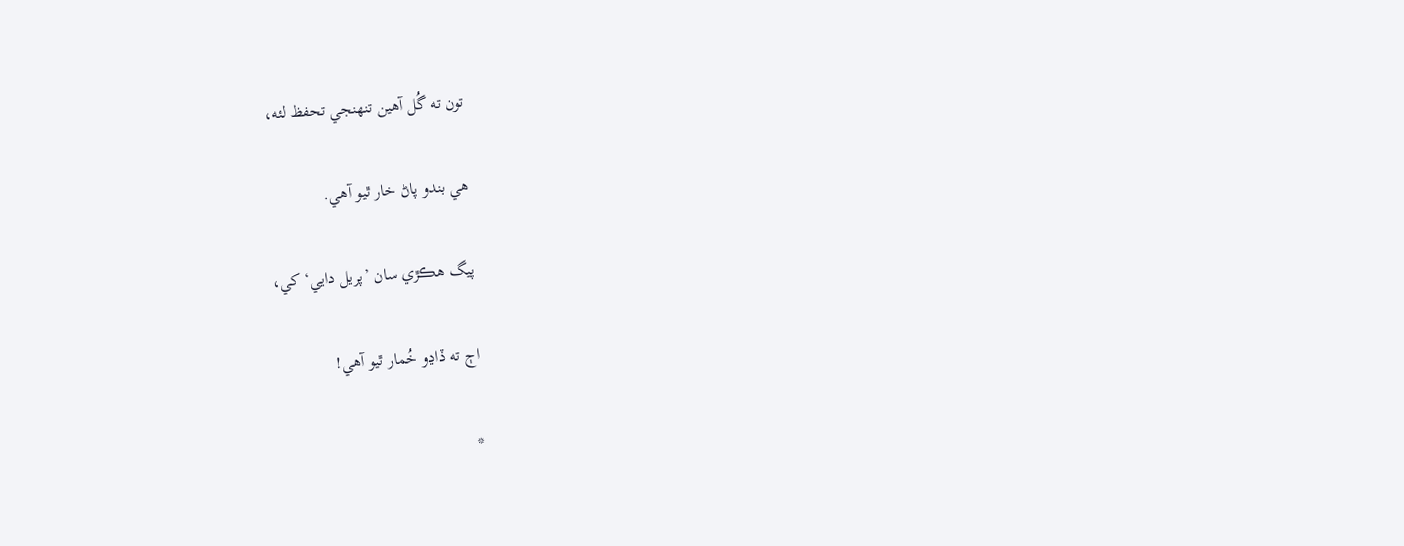تون ته گُل آهين تنهنجي تحفظ لئه،

هي بندو پاڻ خار ٿيو آهي.

پيگ هڪڙي سان ’پريل دايي‘ کي،

اڄ ته ڏاڍو خُمار ٿيو آهي!

*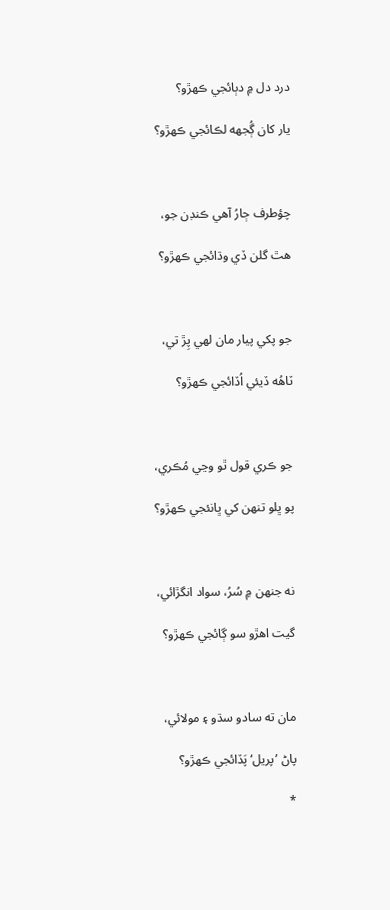درد دل ۾ دٻائجي ڪهڙو؟

يار کان ڳُجهه لڪائجي ڪهڙو؟



چؤطرف ڄارُ آهي ڪنڊن جو،

هٿ گلن ڏي وڌائجي ڪهڙو؟



جو پکي پيار مان لهي پِڙ تي،

ٽاهُه ڏيئي اُڏائجي ڪهڙو؟



جو ڪري قول ٿو وڃي مُڪري،

پو ڀلو تنهن کي ڀانئجي ڪهڙو؟



نه جنهن ۾ سُرُ، سواد انگڙائي،

گيت اهڙو سو ڳائجي ڪهڙو؟



مان ته سادو سڌو ۽ مولائي،

پاڻ ’پريل‘ پَڏائجي ڪهڙو؟

*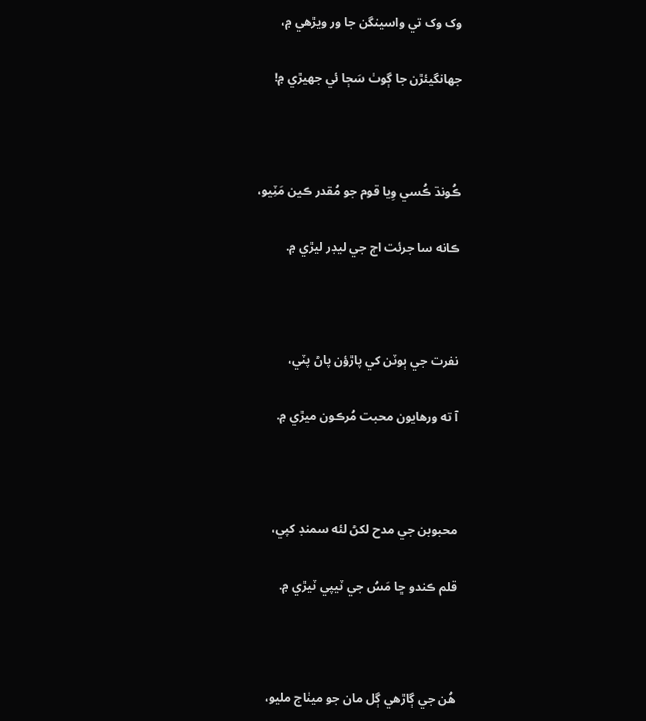وک وک تي واسينگن جا ور ويڙهي ۾،

جهانگيئڙن جا ڳوٺ سَڄا ئي جهيڙي ۾!



ڪُونڌ ڪُسي وِيا قوم جو مُقدر ڪين مَٽِيو،

ڪانه سا جرئت اڄ جي ليڊر ليڙي ۾.



نفرت جي ٻوٽن کي پاڙؤن پاڻ پٽي،

آ ته ورهايون محبت مُرڪون ميڙي ۾.



محبوبن جي مدح لکڻ لئه سمنڊ کپي،

قلم ڪندو ڇا مَسُ جي ٽيپي ٽيڙي ۾.



هُن جي ڳاڙهي ڳل مان جو ميٺاج مليو،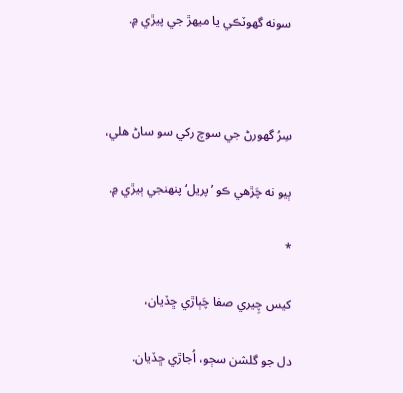سونه گهوٽڪي يا ميهڙ جي پيڙي ۾.



سِرُ گهورڻ جي سوچ رکي سو ساڻ هلي،

ٻيو نه چَڙهي ڪو ’پريل‘ پنهنجي ٻيڙي ۾.

*

کيس چِيري صفا چَٻاڙي ڇڏيان،

دل جو گلشن سڄو، اُجاڙي ڇڏيان.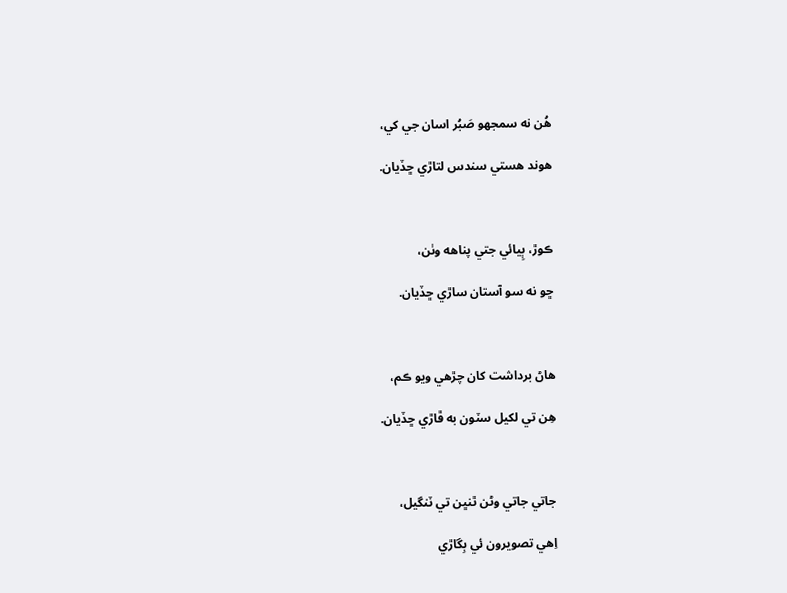هُن نه سمجهو صَبُر اسان جي کي،

هوند هستي سندس لتاڙي ڇڏيان.



ڪوڙ، ٻِيائي جتي پناهه وٺن،

ڇو نه سو آستان ساڙي ڇڏيان.



هاڻ برداشت کان چڙهي ويو ڪم،

هِن تي لکيل سٽون به ڦاڙي ڇڏيان.



جاتي جاتي وڻن ٿنڀن تي ٽنگيل،

اِهي تصويرون ئي بِگاڙي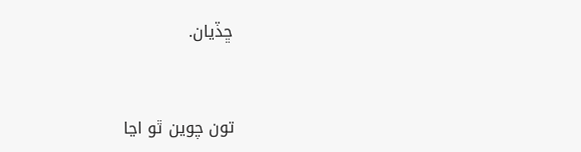ڇڏيان.



تون چوين ٿو اڃا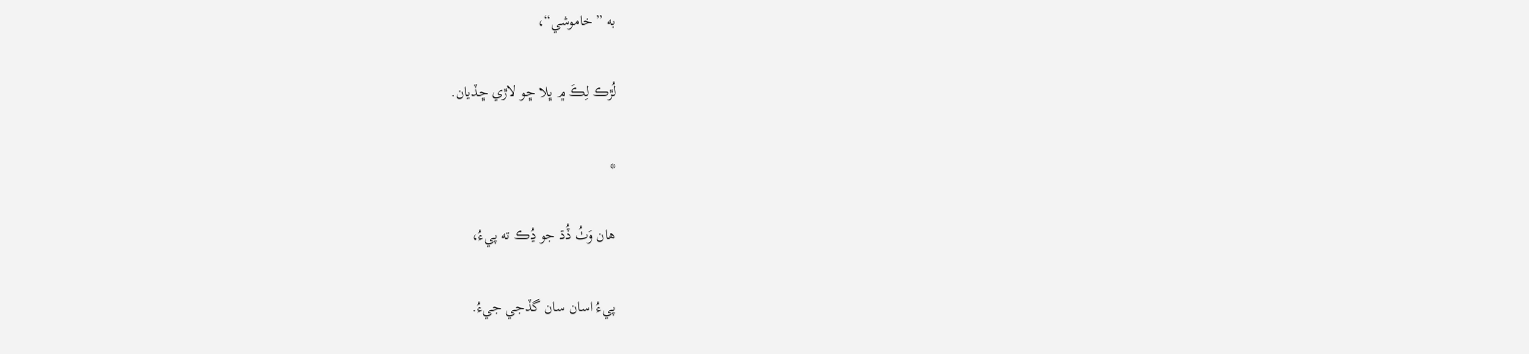به ”خاموشي“،

لُڙڪ لِڪَ ۾ ڀلا ڇو لاڙي ڇڏيان.

*

هان وَٺُ ڏُڌ جو ڍُڪ ته پيءُ،

پيءُ اسان سان گڏجي جيءُ.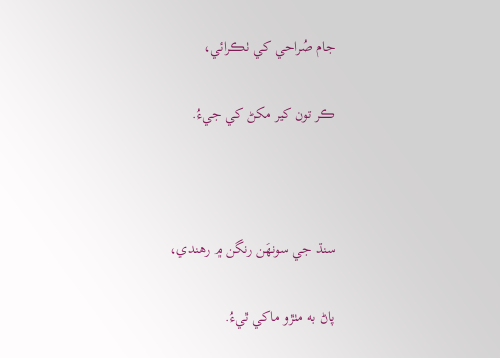جام صُراحي کي ٺڪرائي،

ڪر تون کير مکڻ کي جيءُ.



سنڌ جي سونهَن رنگن ۾ رهندي،

پاڻ به مٺڙو ماکي ٿيءُ.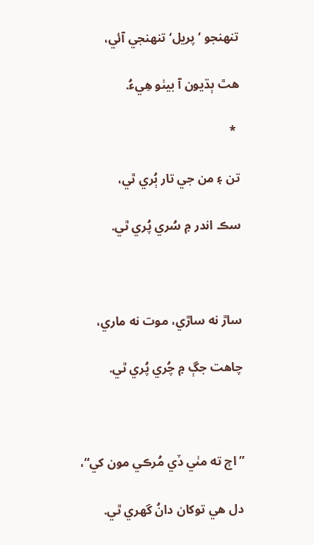تنهنجو ’پريل‘ تنهنجي آئي،

هٿ ٻڌيون آ بيٺو هِيءُ.

 *

تن ۽ من جي تار ٻُري ٿي،

سڪ اندر ۾ سُري پُري ٿي.



ساڙ نه ساڙي، موت نه ماري،

چاهت جڳ ۾ چُري پُري ٿي.



”اڄ ته مٺي ڏي مُرڪي مون کي“،

دل هي توکان دانُ گهري ٿي.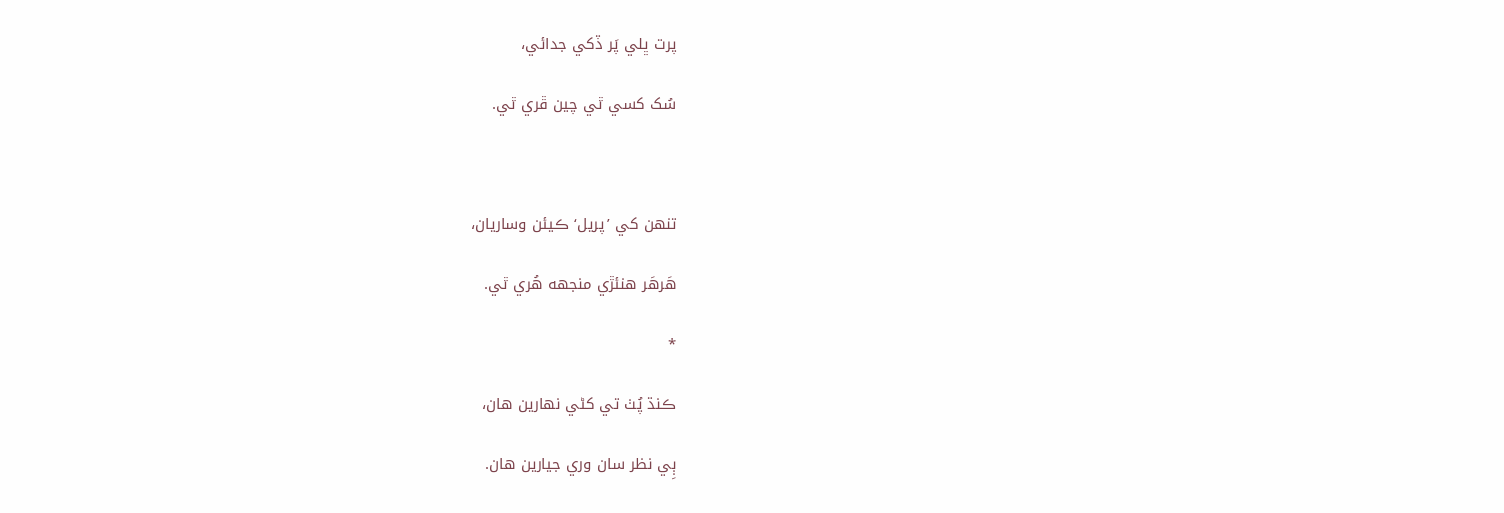پرت ڀلي پَر ڏکي جدائي،

سُک کسي ٿي چين ڦري ٿي.



تنهن کي ’پريل‘ ڪيئن وساريان،

هَرهَر هنئڙي منجهه هُري ٿي.

*

ڪنڌ پُٺ تي کڻي نهارين هان،

ٻِي نظر سان وري جيارين هان.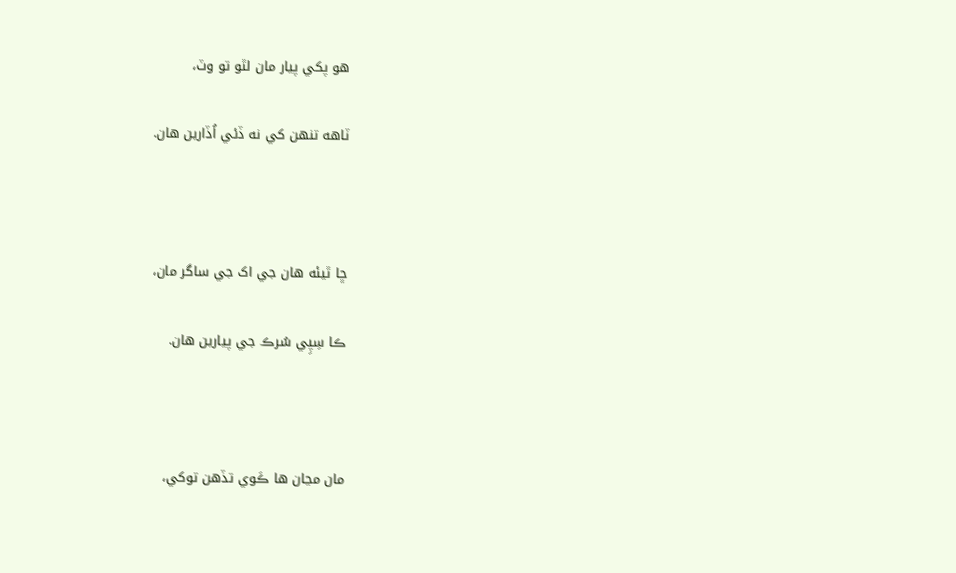هو پکي پيار مان لٿو تو وٽ،

ٽاهه تنهن کي نه ڏئي اُڏارين هان.



ڇا ٿيئه هان جي اک جي ساگر مان،

ڪا سِپِي سُرڪ جي پيارين هان.



مان مڃان ها ڪَوي تڏهن توکي،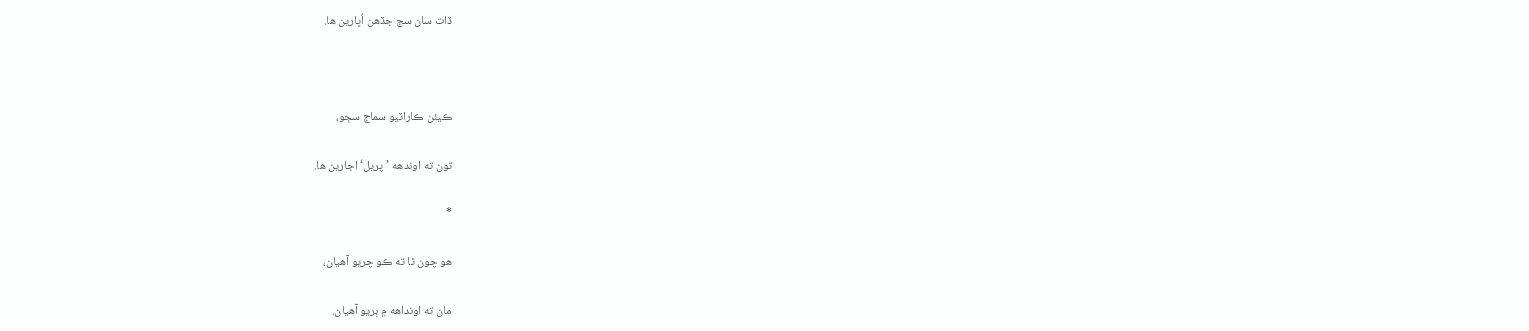ڏات سان سج جڏهن اُڀارين ها.



ڪيئن ڪاراٽيو سماج سڄو،

تون ته اوندهه ’پريل‘ اجارين ها.

*

هو چون ٿا ته ڪو چريو آهيان،

مان ته اونداهه ۾ ٻريو آهيان.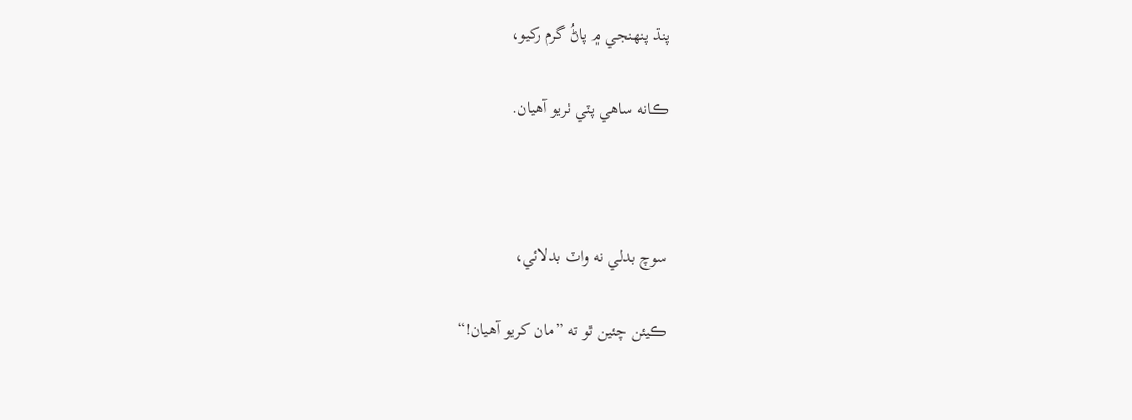پنڌ پنهنجي ۾ پاڻُ گرم رکيو،

ڪانه ساهي پٽي ٺريو آهيان.



سوچ بدلي نه واٽ بدلائي،

ڪيئن چئين ٿو ته ”مان کريو آهيان!“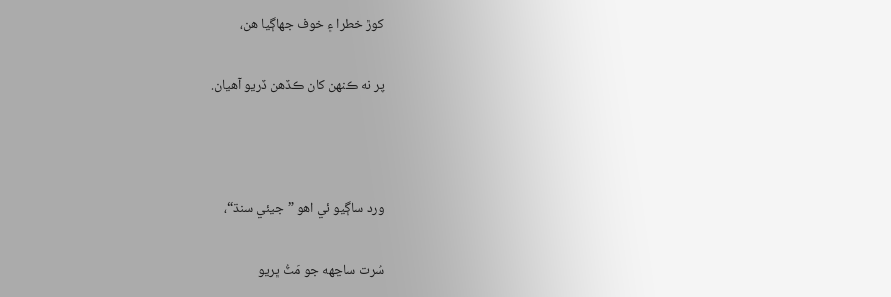کوڙ خطرا ۽ خوف جهاڳيا هن،

پر نه ڪنهن کان ڪڏهن ڏريو آهيان.



ورد ساڳيو ئي اهو ”جيئي سنڌ“،

سُرت ساڃهه جو مَٽُ ڀريو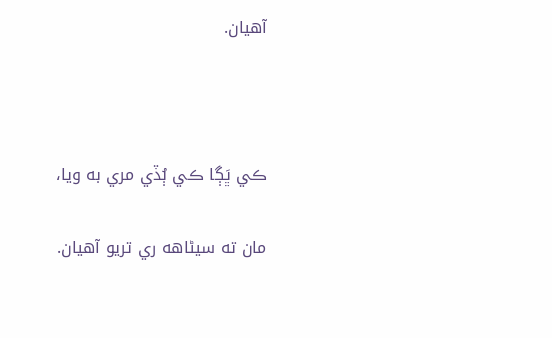آهيان.



ڪي ڀَڳا ڪي ٻُڏي مري به ويا،

مان ته سيڻاهه ري تريو آهيان.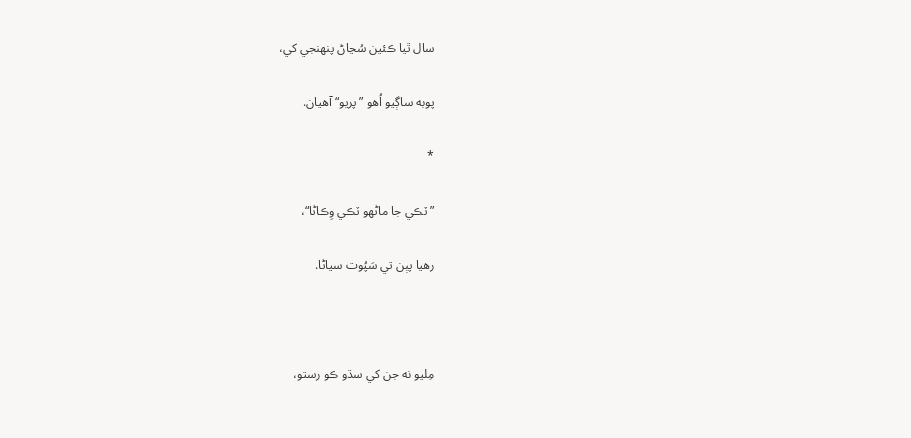سال ٿيا ڪئين سُڃاڻ پنهنجي کي،

پوبه ساڳيو اُهو ”پريو“ آهيان.

*

”ٽڪي جا ماڻهو ٽڪي وِڪاڻا“،

رهيا پٻن تي سَپُوت سياڻا.



مِليو نه جن کي سڌو ڪو رستو،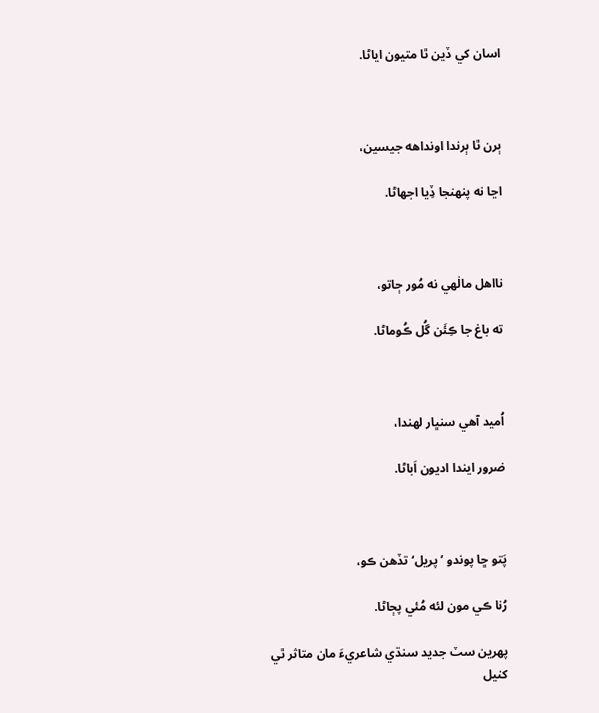اسان کي ڏين ٿا متيون اياڻا.



ٻرن ٿا ٻرندا اونداهه جيسين،

اڃا نه پنهنجا ڏِيا اجهاڻا.



نااهل مالٰهي نه مُور ڄاتو،

ته باغ جا ڪِئَن گُل ڪُوماڻا.



اُميد آهي سنڀار لهندا،

ضرور ايندا اديون اَباڻا.



پَتو ڇا پوندو ’پريل‘ تڏهن ڪو،

رُنا ڪي مون لئه مُئي پڄاڻا.

پهرين سٽ جديد سنڌي شاعريءَ مان متاثر ٿي کنيل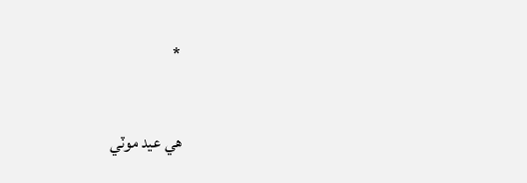*

هي عيد موٽي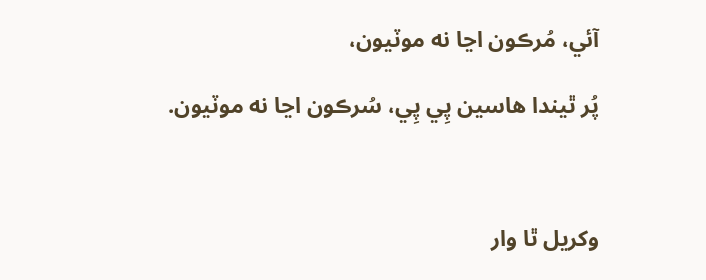آئي، مُرڪون اڃا نه موٽيون،

پُر ٿيندا هاسين پِي پِي، سُرڪون اڃا نه موٽيون.



وکريل ٿا وار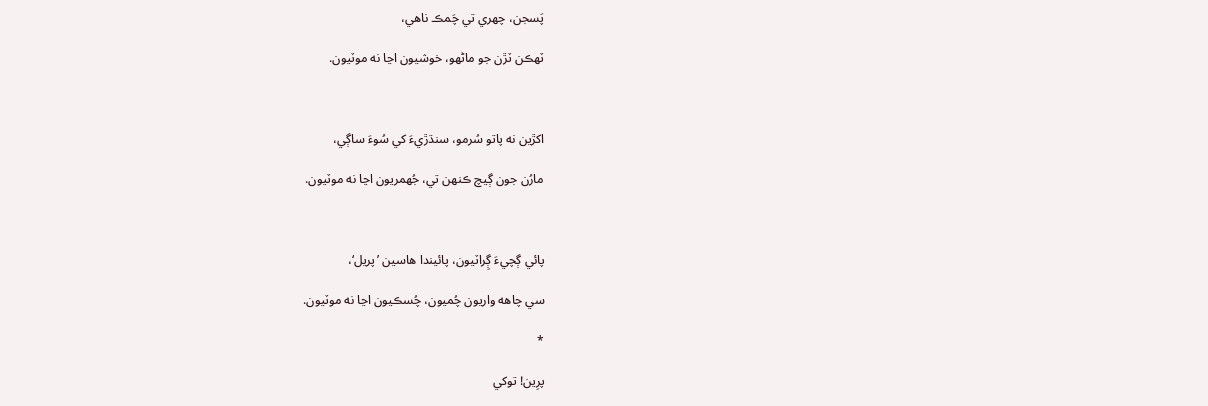پَسجن، چهري تي چَمڪ ناهي،

ٽهڪن ٽڙن جو ماڻهو، خوشيون اڃا نه موٽيون.



اکڙين نه پاتو سُرمو، سنڌڙيءَ کي سُوءَ ساڳي،

مارُن جون ڳيچ ڪنهن تي، جُهمريون اڃا نه موٽيون.



پائي ڳچيءَ ڳِراٽيون، پائيندا هاسين ’پريل‘،

سي چاهه واريون چُميون، چُسڪيون اڃا نه موٽيون.

*

پرِين! توکي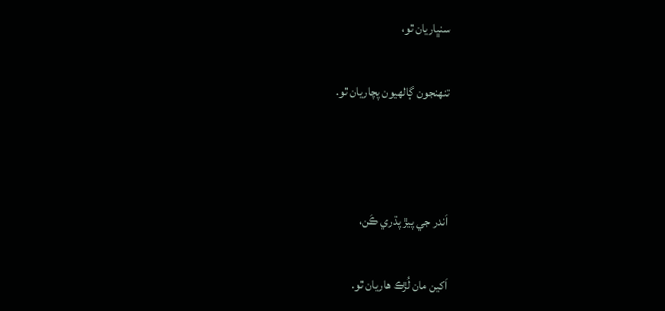سنڀاريان ٿو،

تنهنجون ڳالهيون پچاريان ٿو.



اَندر جي پيڙ پڌري ڪَن،

اَکين مان لُڙڪ هاريان ٿو.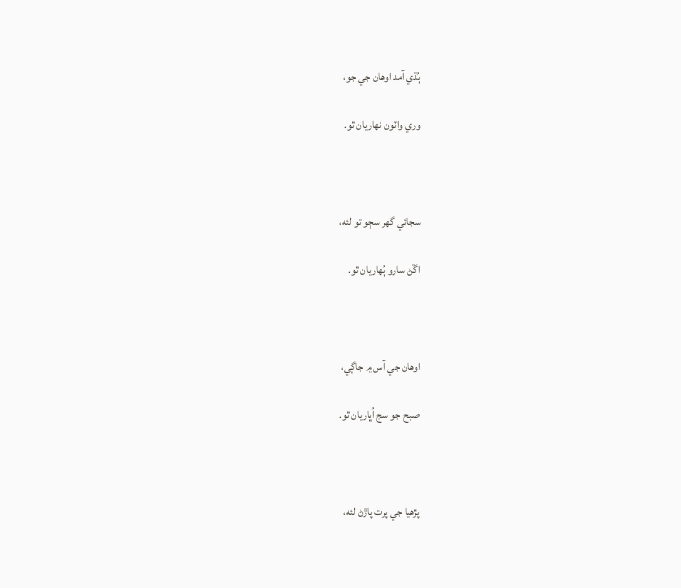ٻُڌي آمد اوهان جي جو،

وري واٽون نهاريان ٿو.



سجائي گهر سڄو تو لئه،

اڱڻ سارو ٻُهاريان ٿو.



اوهان جي آس ۾ جاڳي،

صبح جو سج اُڀاريان ٿو.



پڙهيا جي پرت پاڙڻ لئه،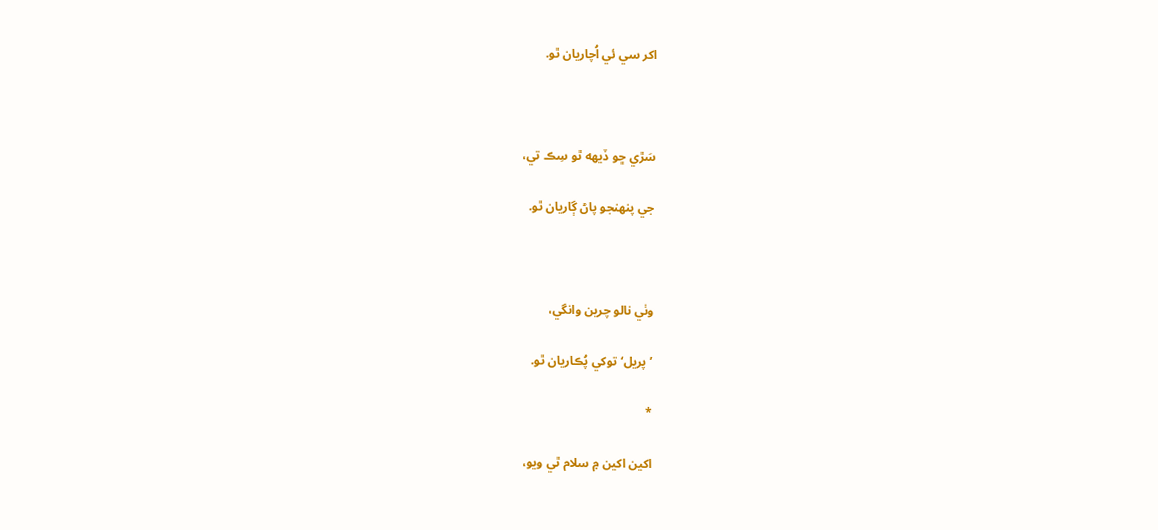اکر سي ئي اُچاريان ٿو.



سَڙي ڇو ڏيهه ٿو سِڪ تي،

جي پنهنجو پاڻ ڳاريان ٿو.



وٺي نالو چرين وانگي،

’پريل‘ توکي پُڪاريان ٿو.

*

اکين اکين ۾ سلام ٿي ويو،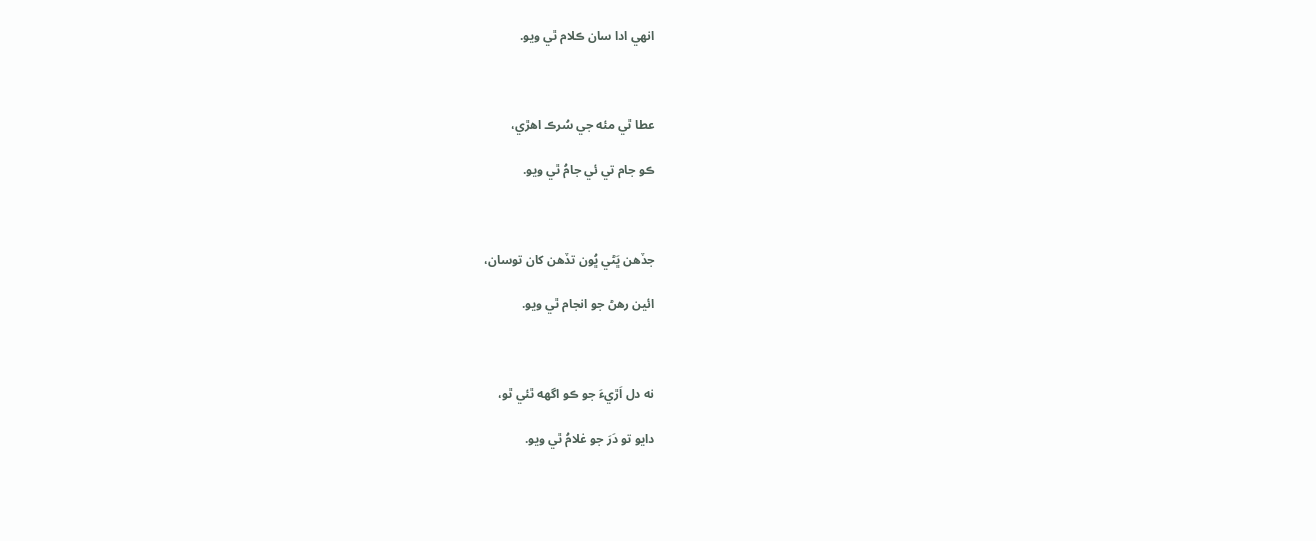انهي ادا سان ڪلام ٿي ويو.



عطا ٿي مئه جي سُرڪ اهڙي،

ڪو جام تي ئي جامُ ٿي ويو.



جڏهن ڀَڻي ڀُون تڏهن کان توسان،

ائين رهڻ جو انجام ٿي ويو.



نه دل اَڙيءَ جو ڪو اگهه ٿئي ٿو،

دايو تو دَرَ جو غلامُ ٿي ويو.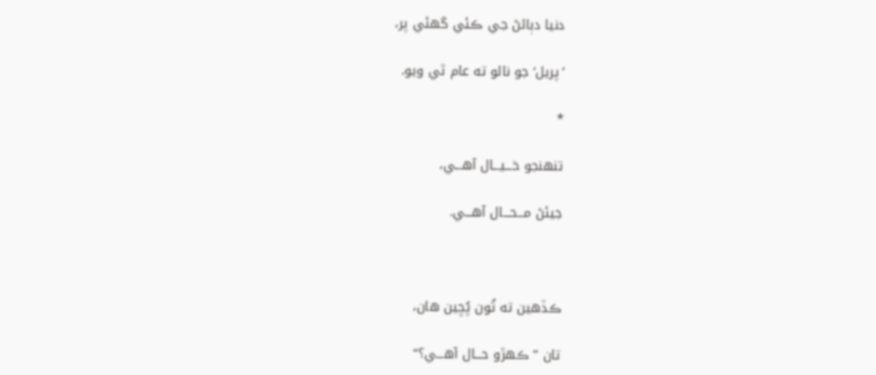دنيا دٻائڻ جي ڪئي گهڻي پر،

’پريل‘ جو نالو ته عام ٿي ويو.

*

تنهنجو خـــيـــال آهـــي،

جيئڻ مـــحـــال آهـــي.



ڪڏهين ته تُون پُڇين هان،

تان ”ڪهڙو حـــال آهـــي؟“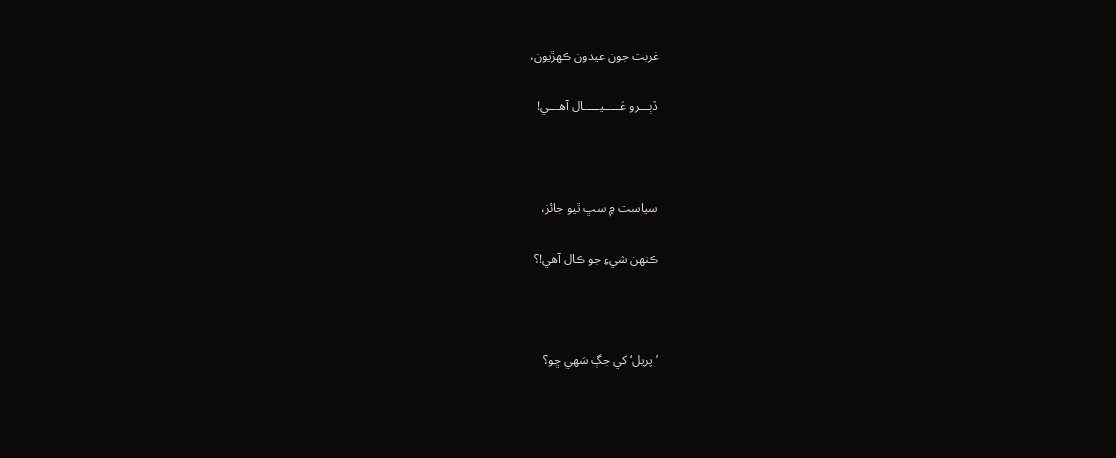غربت جون عيدون ڪهڙيون،

ڏٻـــرو عَـــــيـــــال آهـــي!



سياست ۾ سڀ ٿيو جائز،

ڪنهن شيءِ جو ڪال آهي!؟



’پريل‘ کي جڳ سَهي ڇو؟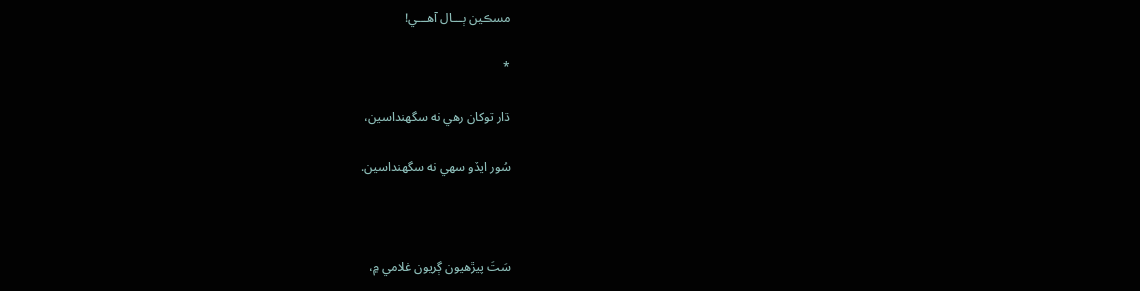مسڪين ٻـــال آهـــي!

*

ڌار توکان رهي نه سگهنداسين،

سُور ايڏو سهي نه سگهنداسين.



سَتَ پيڙهيون ڳريون غلامي ۾،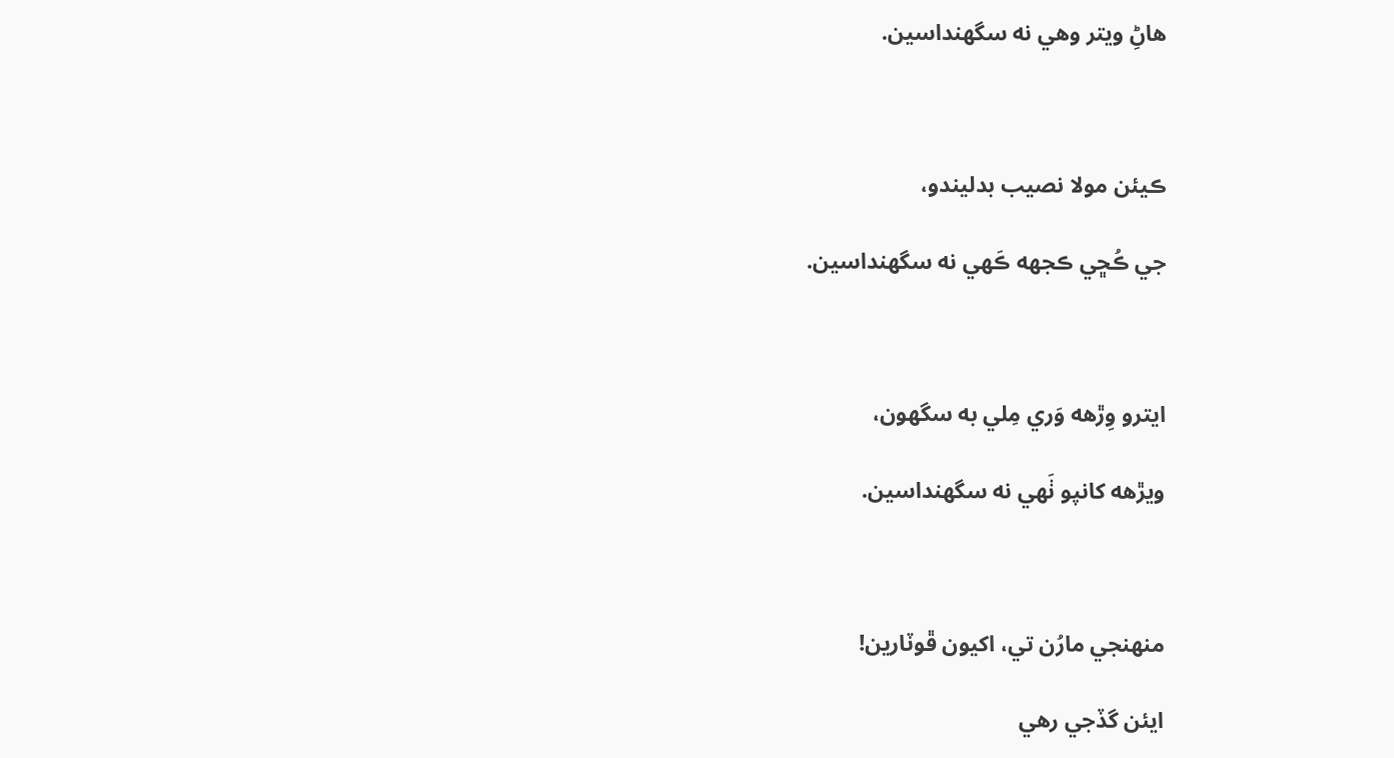هاڻِ ويتر وهي نه سگهنداسين.



ڪيئن مولا نصيب بدليندو،

جي ڪُڇي ڪجهه ڪَهي نه سگهنداسين.



ايترو وِڙهه وَري مِلي به سگهون،

ويڙهه کانپو ٺَهي نه سگهنداسين.



منهنجي مارُن تي، اکيون ڦوٽارين!

ايئن گڏجي رهي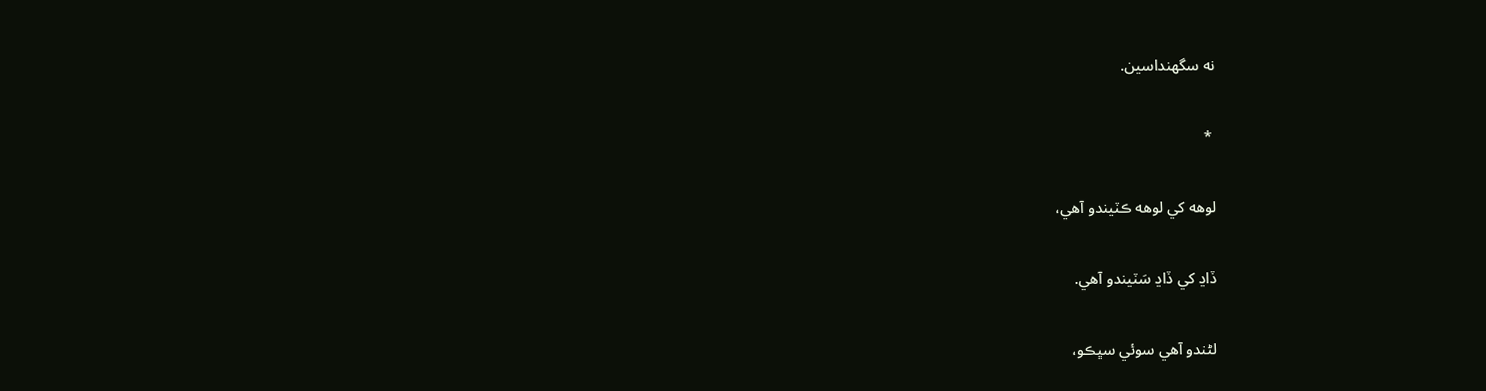نه سگهنداسين.

 *

لوهه کي لوهه ڪٽيندو آهي،

ڏاڍ کي ڏاڍ سَٽيندو آهي.

لڻندو آهي سوئي سڀڪو،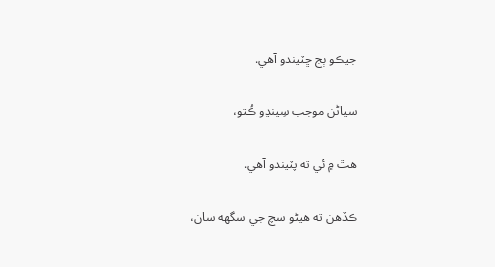جيڪو ٻج ڇٽيندو آهي.

سياڻن موجب سِينڍو ڪُتو،

هٿ ۾ ئي ته پٽيندو آهي.

ڪڏهن ته هيڻو سچ جي سگهه سان،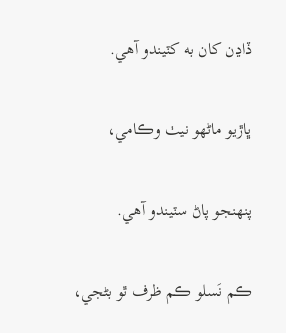ڏاڍن کان به کٽيندو آهي.

ڀاڙيو ماڻهو نيٺ وڪامي،

پنهنجو پاڻ سٽيندو آهي.

ڪم نَسلو ڪم ظرف ٿو بڻجي،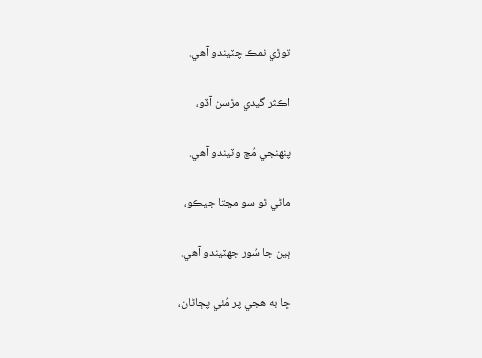توڙي نمڪ چٽيندو آهي.

اڪثر گيدي مڙسن آڏو،

پنهنجي مُڇ وٽيندو آهي.

ماڻي ٿو سو مڃتا جيڪو،

ٻين جا سُور جهٽيندو آهي.

ڇا به هجي پر مُئي پڄاڻان،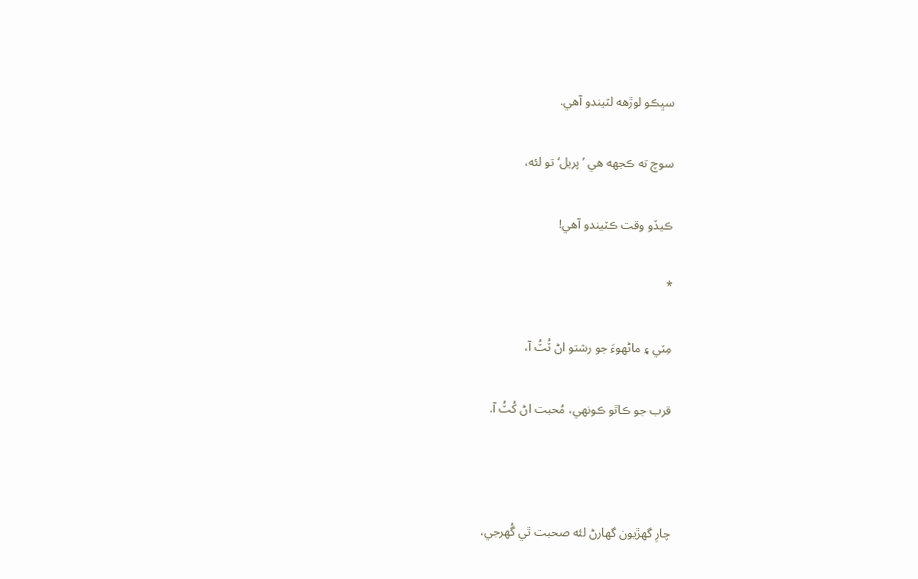سڀڪو لوڙهه لٽيندو آهي.

سوچ ته ڪجهه هي ’پريل‘ تو لئه،

ڪيڏو وقت ڪٽيندو آهي!

*

مِٽي ۽ ماڻهوءَ جو رشتو اڻ ٽُٽُ آ،

قرب جو ڪاٿو ڪونهي، مُحبت اڻ کُٽُ آ.



چارِ گهڙيون گهارڻ لئه صحبت ٿي گُهرجي،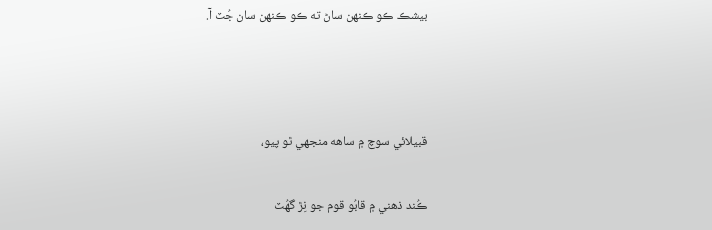بيشڪ ڪو ڪنهن ساڻ ته ڪو ڪنهن سان جُٽ آ.



قبيلائي سوچ ۾ ساهه منجهي ٿو پيو،

ڪُند ذهني ۾ قابُو قوم جو نِڙ گهُٽ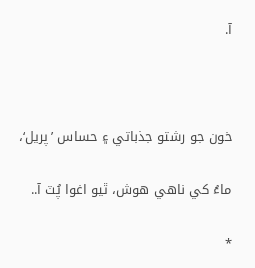آ.



خون جو رشتو جذباتي ۽ حساس ’پريل‘،

ماءُ کي ناهي هوش، ٿيو اغوا پُٽ آ..

*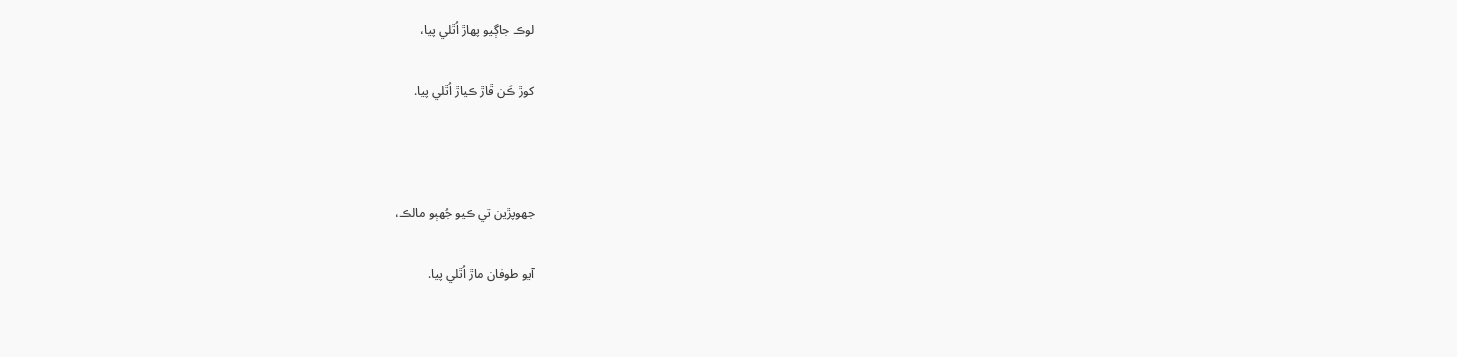لوڪ جاڳيو پهاڙ اُٿلي پيا،

کوڙ ڪَن ڦاڙ ڪياڙ اُٿلي پيا.



جهوپڙين تي ڪيو جُهٻو مالڪ،

آيو طوفان ماڙ اُٿلي پيا.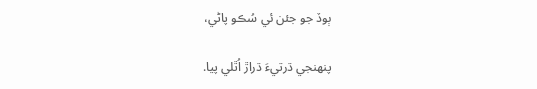ٻوڏ جو جئن ئي سُڪو پاڻي،

پنهنجي ڌرتيءَ ڌراڙ اُٿلي پيا.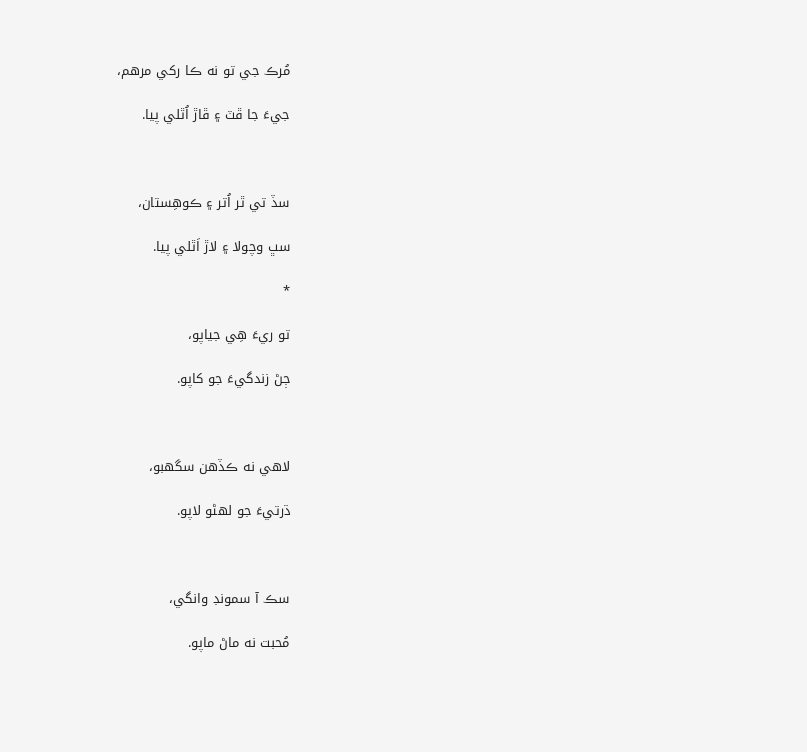مُرڪ جي تو نه ڪا رکي مرهم،

جيءَ جا ڦٽ ۽ ڦاڙ اُٿلي پيا.



سڏ تي ٿر اُتر ۽ ڪوهِستان،

سڀ وچولا ۽ لاڙ اَٿلي پيا.

*

تو ريءَ هِي جياپو،

ڄڻ زندگيءَ جو کاپو.



لاهي نه ڪڏهن سگهبو،

ڌرتيءَ جو لهڻو لاپو.



سڪ آ سمونڊ وانگي،

مُحبت نه ماڻ ماپو.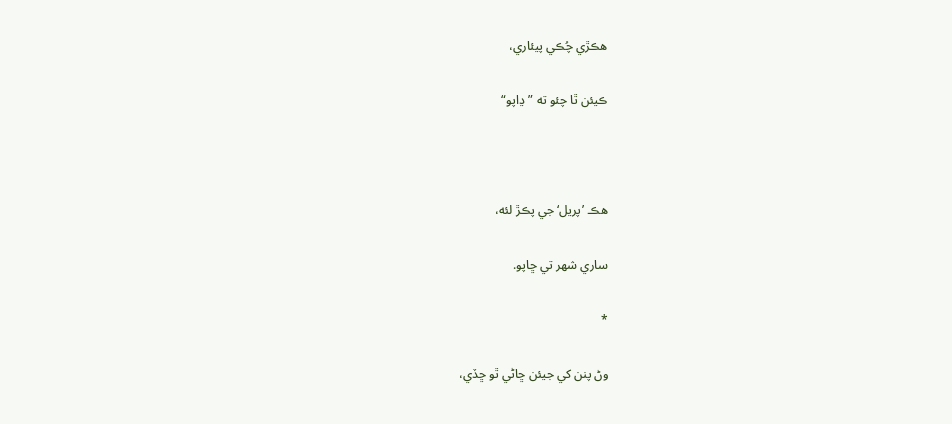هڪڙي چُڪي پيئاري،

ڪيئن ٿا چئو ته ”ڍاپو“



هڪ ’پريل‘ جي پڪڙ لئه،

ساري شهر تي ڇاپو.

*

وڻ پنن کي جيئن ڇاڻي ٿو ڇڏي،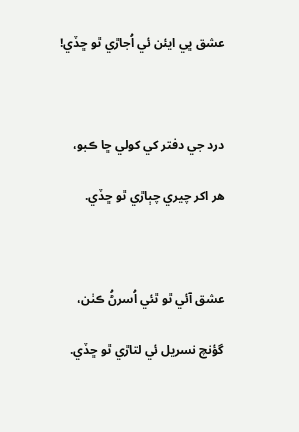عشق ڀي ايئن ئي اُجاڙي ٿو ڇڏي!



درد جي دفتر کي کولي ڇا ڪبو،

هر اکر چيري چٻاڙي ٿو ڇڏي.



عشق آئي ٿو ٿئي اُسرڻُ ڪٺن،

گؤنچ نسريل ئي لتاڙي ٿو ڇڏي.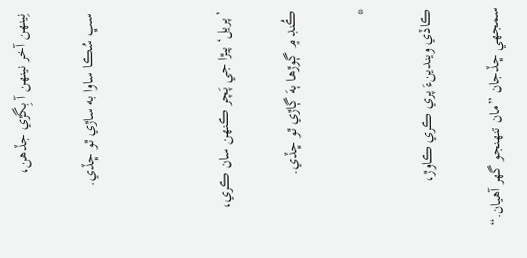نِينهن آخر نينهن آ بِگڙي جڏهن،

سڀ سُڪا ساوا به ساڙي ٿو ڇڏي.



’پريل‘ پيڙا جي پَچر ڪنهن سان ڪري،

ڪُنڊ ۾ ڳوڙها ٻهَ ڳاڙي ٿو ڇڏي.

*

ڪاڏي ويندينءَ پري ڪري ڪاوڙ،

سمجهي ڇڏجان ”مان تنهنجو گهر آهيان.“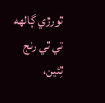ٿورڙي ڳالهه تي ٿي رنج ٿِئين،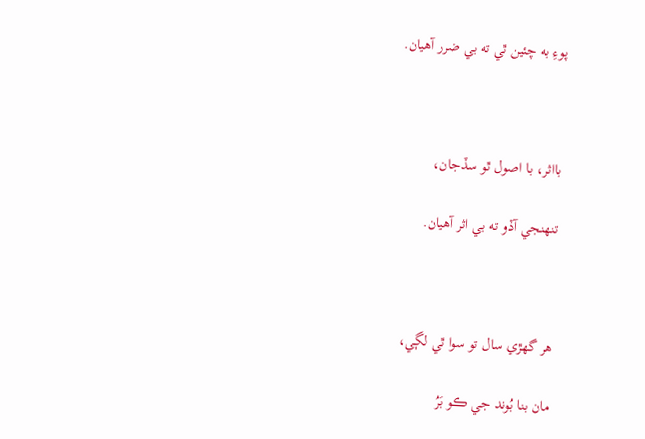پوءِ به چئين ٿي ته بي ضرر آهيان.



بااثر، با اصول ٿو سڏجان،

تنهنجي آڏو ته بي اثر آهيان.



هر گهڙي سال تو سوا ٿي لڳي،

مان بنا بُوند جي ڪو بَرُ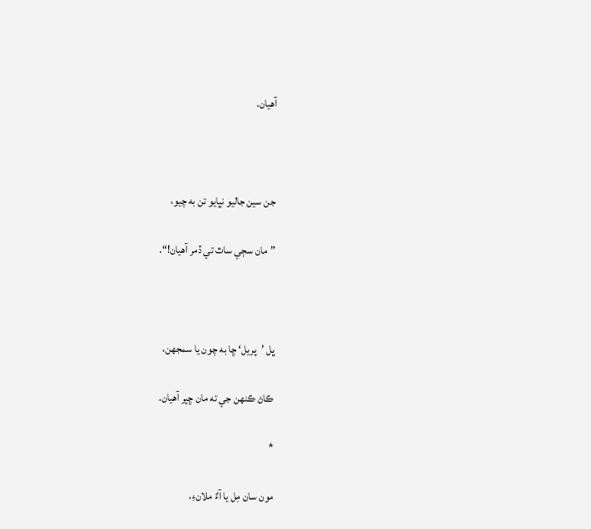آهيان.



جن سين جاليو نڀايو تن به چيو،

”مان سڄي ساٿ تي ڏمر آهيان!“.



ڀل ’پريل‘ ڇا به چون يا سمجهن،

ڪاڻ ڪنهن جي ته مان ڇپر آهيان.

*

مون سان مِل يا آءٌ ملانءِ،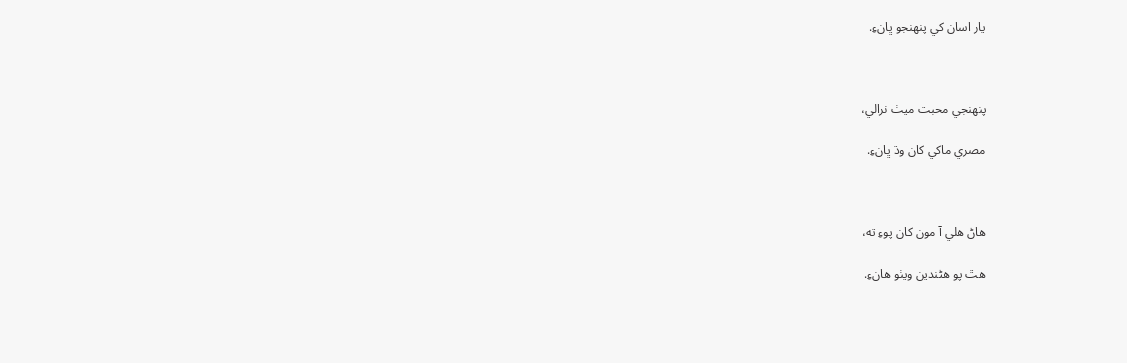يار اسان کي پنهنجو ڀانءِ.



پنهنجي محبت ميٺ نرالي،

مصري ماکي کان وڌ ڀانءِ.



هاڻ هلي آ مون کان پوءِ ته،

هٿ پو هڻندين ويٺو هانءِ.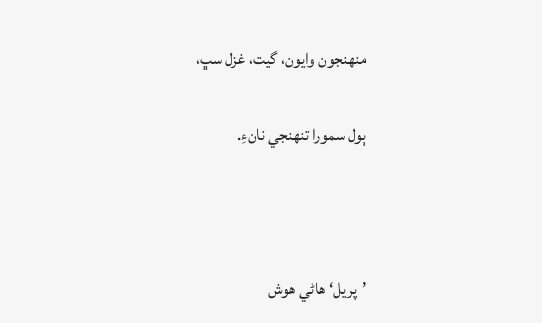منهنجون وايون، گيت، غزل سڀ،

ٻول سمورا تنهنجي نانءِ.



’پريل‘ هاڻي هوش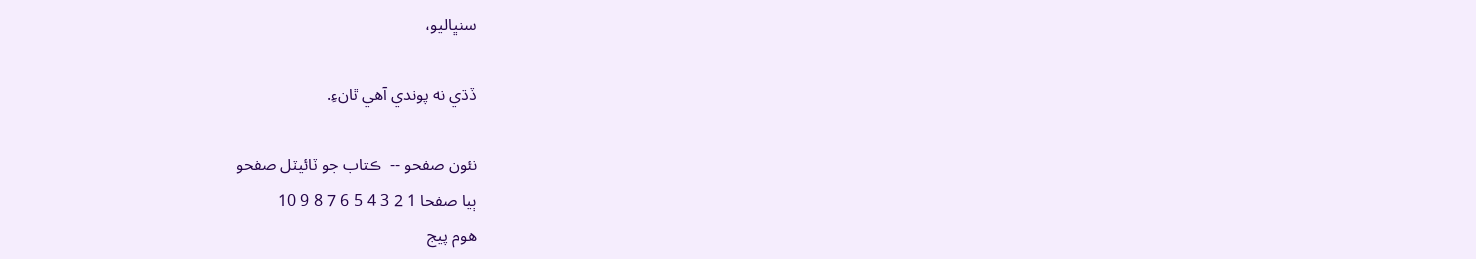سنڀاليو،

ڏڌي نه پوندي آهي ٿانءِ.

نئون صفحو --  ڪتاب جو ٽائيٽل صفحو
ٻيا صفحا 1 2 3 4 5 6 7 8 9 10
هوم پيج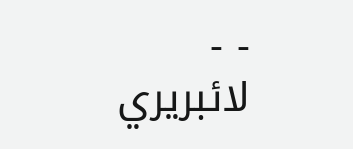- - لائبريري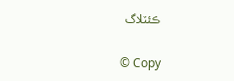ڪئٽلاگ

© Copy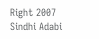Right 2007
Sindhi Adabi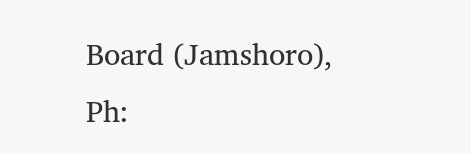Board (Jamshoro),
Ph: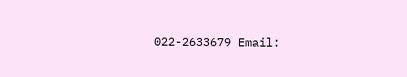022-2633679 Email: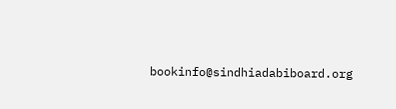bookinfo@sindhiadabiboard.org